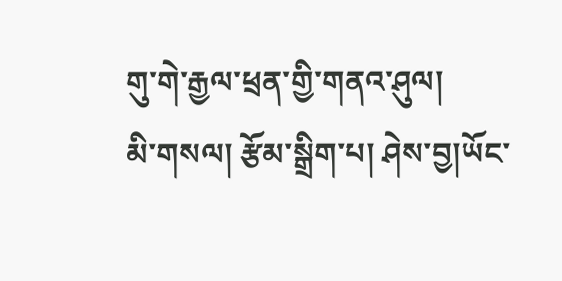གུ་གེ་རྒྱལ་ཕྲན་གྱི་གནའ་ཤུལ།
མི་གསལ། རྩོམ་སྒྲིག་པ། ཤེས་བྱ།ཡོང་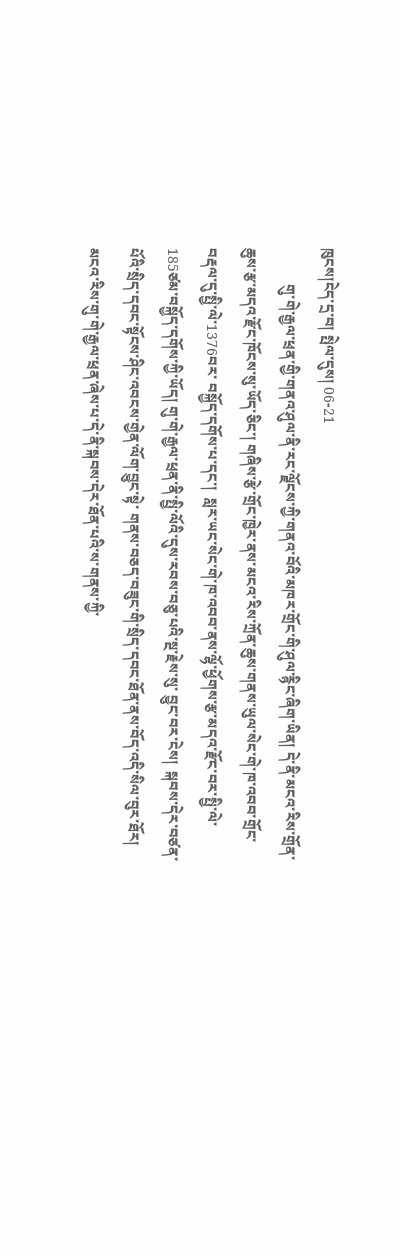ཁུངས།ངེད་དྲ་བ། སྤེལ་དུས། 06-21
          གུ་གེ་རྒྱལ་ཕྲན་གྱི་གནའ་ཤུལ་ནི་རང་ལྗོངས་ཀྱི་གནའ་བོའི་མཁར་གྲོང་གི་ཤུལ་རྙིང་ཞིག་ཡིན། དེ་ནི་མངའ་རིས་གྲོན་ཆུས་རྩ་མདའ་རྫོང་ཁོངས་སུ་ཡོད་ཅིང་། གཞིས་རྩེ་གྲོང་ཁྱེར་ནས་མངའ་རིས་ཀྲོན་ཆུས་གནས་ཡུལ་སེང་གེ་ཁ་འབབ་གྲོང་བརྡལ་དུ་སྤྱི་ལེ་1376བར་ བསྐྱོད་དགོས་པ་དང་།  སླར་ཡང་སེང་གེ་ཁ་འབབ་ནས་ལྷོ་ཕྱོགས་རྩ་མདའ་རྫོང་བར་སྤྱི་ལེ་ 185ཙམ་བསྐྱོད་དགོས་ཀྱི་ཡོད། གུ་གེ་རྒྱལ་ཕྲན་ནི་སྤྱི་ལོའི་དུས་རབས་བཅུ་པའི་སྔ་རྗེས་སུ་ བྱུང་བར་ངེས།  སྐབས་དེར་བཙན་པོའི་སྲིད་དབང་སྟོངས་ཤིང་འབངས་གྱེན་ལོག་བྱུང་སྟེ་ གནས་བཅད་བཟུང་གི་སྲིད་དབང་ཐོན་ནས་བོད་འདི་སིལ་བུར་ཐོར། མངའ་རིས་གུ་གེ་རྒྱལ་ཕྲན་ཞེས་པ་དེ་ནི་སྐབས་དེར་ཐོན་པའི་ས་གནས་ཀྱི་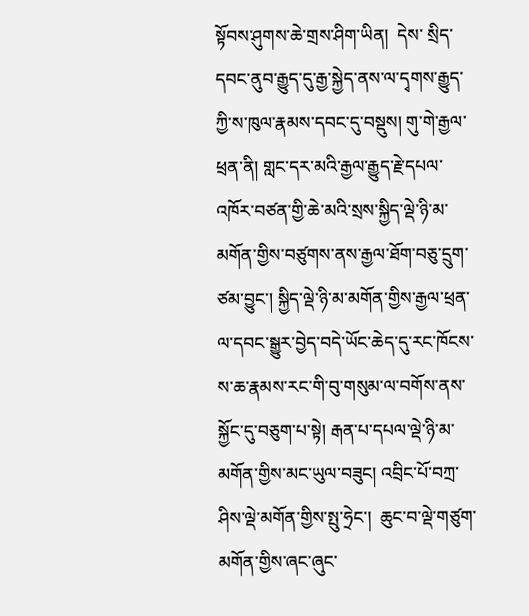སྟོབས་ཤུགས་ཆེ་གྲས་ཤིག་ཡིན།  དེས་ སྲིད་དབང་ནུབ་རྒྱུད་དུ་རྒྱ་སྐྱེད་ནས་ལ་དྭགས་རྒྱུད་ཀྱི་ས་ཁུལ་རྣམས་དབང་དུ་བསྡུས། གུ་གེ་རྒྱལ་ཕྲན་ནི། གླང་དར་མའི་རྒྱལ་རྒྱུད་རྗེ་དཔལ་འཁོར་བཙན་གྱི་ཆེ་མའི་སྲས་སྐྱིད་ལྡེ་ཉི་མ་མགོན་གྱིས་བཙུགས་ནས་རྒྱལ་ཐོག་བཅུ་དྲུག་ཙམ་བྱུང་། སྐྱིད་ལྡེ་ཉི་མ་མགོན་གྱིས་རྒྱལ་ཕྲན་ལ་དབང་སྒྱུར་བྱེད་བདེ་ཡོང་ཆེད་དུ་རང་ཁོངས་ས་ཆ་རྣམས་རང་གི་བུ་གསུམ་ལ་བགོས་ནས་སྐྱོང་དུ་བཅུག་པ་སྟེ། རྒན་པ་དཔལ་ལྡེ་ཉི་མ་མགོན་གྱིས་མང་ཡུལ་བཟུང། འབྲིང་པོ་བཀྲ་ཤིས་ལྡེ་མགོན་གྱིས་སྤུ་ཧྲེང་།  ཆུང་བ་ལྡེ་གཙུག་མགོན་གྱིས་ཞང་ཞུང་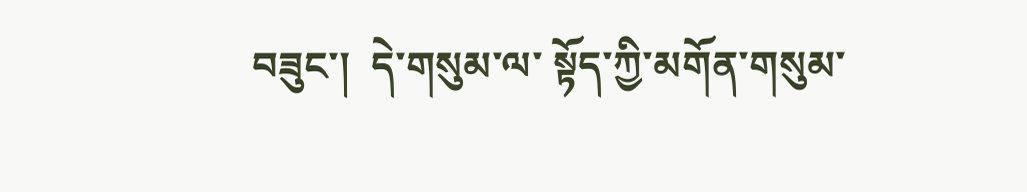བཟུང་།  དེ་གསུམ་ལ་ སྟོད་ཀྱི་མགོན་གསུམ་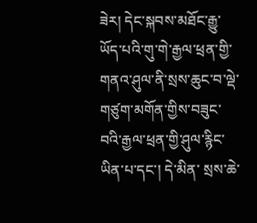ཟེར། དེང་སྐབས་མཐོང་རྒྱུ་ཡོད་པའི་གུ་གེ་རྒྱལ་ཕྲན་གྱི་གནའ་ཤུལ་ནི་སྲས་ཆུང་བ་ལྡེ་གཙུག་མགོན་གྱིས་བཟུང་བའི་རྒྱལ་ཕྲན་གྱི་ཤུལ་རྙིང་ཡིན་པ་དང་། དེ་མིན་ སྲས་ཆེ་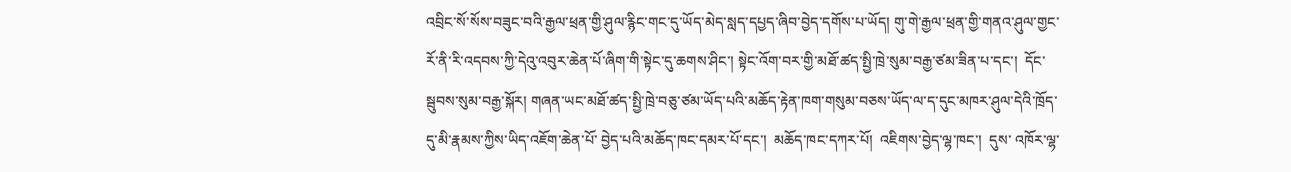འབྲིང་སོ་སོས་བཟུང་བའི་རྒྱལ་ཕྲན་གྱི་ཤུལ་རྙིང་གང་དུ་ཡོད་མེད་སླད་དཔྱད་ཞིབ་བྱེད་དགོས་པ་ཡོད། གུ་གེ་རྒྱལ་ཕྲན་གྱི་གནའ་ཤུལ་གྱང་རོ་ནི་རི་འདབས་ཀྱི་དེའུ་འབུར་ཆེན་པོ་ཞིག་གི་སྟེང་དུ་ཆགས་ཤིང་། སྟེང་འོག་བར་གྱི་མཐོ་ཚད་སྤྱི་ཁྲེ་སུམ་བརྒྱ་ཙམ་ཟིན་པ་དང་།  དོང་སྦུབས་སུམ་བརྒྱ་སྐོར། གཞན་ཡང་མཐོ་ཚད་སྤྱི་ཁྲེ་བཅུ་ཙམ་ཡོད་པའི་མཆོད་རྟེན་ཁག་གསུམ་བཅས་ཡོད་ལ་ད་དུང་མཁར་ཤུལ་དེའི་ཁྲོད་དུ་མི་རྣམས་ཀྱིས་ཡིད་འཇོག་ཆེན་པོ་ བྱེད་པའི་མཆོད་ཁང་དམར་པོ་དང་།  མཆོད་ཁང་དཀར་པོ།  འཇིགས་བྱེད་ལྷ་ཁང་།  དུས་ འཁོར་ལྷ་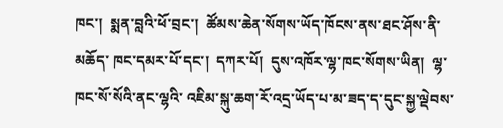ཁང་།  སྨན་བླའི་ཕོ་བྲང་།  ཚོམས་ཆེན་སོགས་ཡོད་ཁོངས་ནས་ཐང་ཤོས་ནི་མཆོད་ ཁང་དམར་པོ་དང་།  དཀར་པོ།  དུས་འཁོར་ལྷ་ཁང་སོགས་ཡིན།  ལྷ་ཁང་སོ་སོའི་ནང་ལྷའི་ འཇིམ་སྐུ་ཆག་རོ་འདྲ་ཡོད་པ་མ་ཟད་ད་དུང་སྐྱ་ལྡེབས་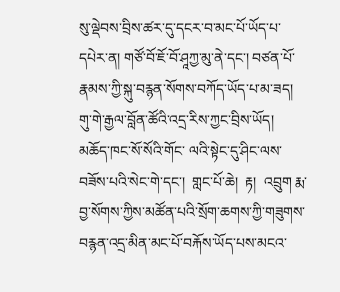སུ་ལྡེབས་བྲིས་ཚར་དུ་དངར་བ་མང་པོ་ཡོད་པ་དཔེར་ན། གཙོ་བོ་ཇོ་བོ་ཤཱཀྱ་མུ་ནེ་དང་། བཙན་པོ་རྣམས་ཀྱི་སྐུ་བརྙན་སོགས་བཀོད་ཡོད་པ་མ་ཟད། གུ་གེ་རྒྱལ་བློན་ཚོའི་འདྲ་རིས་ཀྱང་བྲིས་ཡོད། མཆོད་ཁང་སོ་སོའི་གོང་ ལའི་སྟེང་དུ་ཤིང་ལས་བཟོས་པའི་སེང་གེ་དང་།  གླང་པོ་ཆེ།  རྟ།  འབྲུག རྨ་བྱ་སོགས་ཀྱིས་མཚོན་པའི་སྲོག་ཆགས་ཀྱི་གཟུགས་བརྙན་འདྲ་མིན་མང་པོ་བརྐོས་ཡོད་པས་མངའ་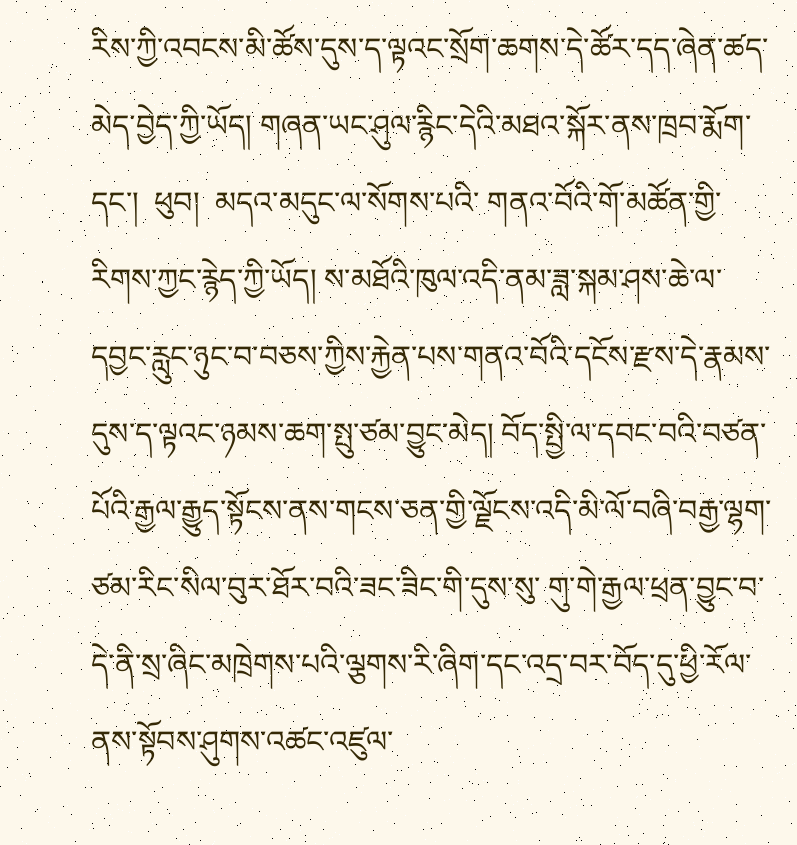རིས་ཀྱི་འབངས་མི་ཚོས་དུས་ད་ལྟའང་སྲོག་ཆགས་དེ་ཚོར་དད་ཞེན་ཚད་མེད་བྱེད་ཀྱི་ཡོད། གཞན་ཡང་ཤུལ་རྙིང་དེའི་མཐའ་སྐོར་ནས་ཁྲབ་རྨོག་དང་།  ཕུབ།  མདའ་མདུང་ལ་སོགས་པའི་ གནའ་བོའི་གོ་མཚོན་གྱི་རིགས་ཀྱང་རྙེད་ཀྱི་ཡོད། ས་མཐོའི་ཁུལ་འདི་ནམ་ཟླ་སྐམ་ཤས་ཆེ་ལ་དབྱང་རླུང་ཉུང་བ་བཅས་ཀྱིས་རྐྱེན་པས་གནའ་བོའི་དངོས་རྫས་དེ་རྣམས་དུས་ད་ལྟའང་ཉམས་ཆག་སྤུ་ཙམ་བྱུང་མེད། བོད་སྤྱི་ལ་དབང་བའི་བཙན་པོའི་རྒྱལ་རྒྱུད་སྟོངས་ནས་གངས་ཅན་གྱི་ལྗོངས་འདི་མི་ལོ་བཞི་བརྒྱ་ལྷག་ཙམ་རིང་སིལ་བུར་ཐོར་བའི་ཟང་ཟིང་གི་དུས་སུ་ གུ་གེ་རྒྱལ་ཕྲན་བྱུང་བ་དེ་ནི་སྲ་ཞིང་མཁྲེགས་པའི་ལྕགས་རི་ཞིག་དང་འདྲ་བར་བོད་དུ་ཕྱི་རོལ་ནས་སྟོབས་ཤུགས་འཚང་འཛུལ་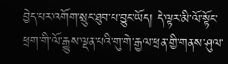བྱེད་པར་འགོག་སྲུང་ཐུབ་པ་བྱུང་ཡོད། དེ་ལྟར་མི་ལོ་སྟོང་ཕྲག་གི་ལོ་རྒྱུས་ལྡན་པའི་གུ་གེ་རྒྱལ་ཕྲན་གྱི་གནས་ཤུལ་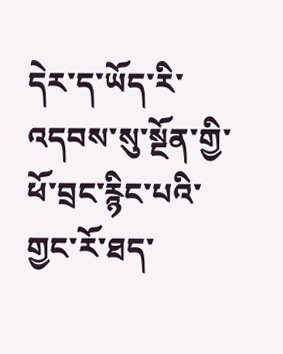དེར་ད་ཡོད་རི་འདབས་སུ་སྔོན་གྱི་ཕོ་བྲང་རྙིང་པའི་གྱང་རོ་ཐད་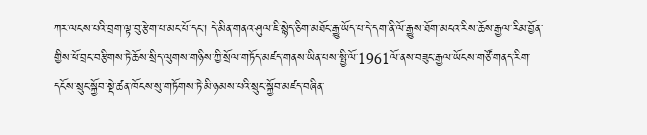ཀར་ལངས་པའི་བྲག་ལྟ་བུ་རྩེག་པ་མང་པོ་དང་། དེ་མིན་གནའ་ཤུལ་ཇི་སྙེད་ཅིག་མཐོང་རྒྱུ་ཡོད་པ་དེ་དག་ནི་ལོ་རྒྱུས་ཐོག་མངའ་རིས་ཆོས་རྒྱལ་རིམ་བྱོན་གྱིས་ཕོ་བྲང་བརྩིགས་ཏེ་ཆོས་སྲིད་ལུགས་གཉིས་ཀྱི་སྲོལ་གཏོད་མཛད་གནས་ཡིན་པས་སྤྱི་ལོ་1961ལོ་ནས་བཟུང་རྒྱལ་ཡོངས་གཙོ་གནད་རིག་དངོས་སྲུང་སྐྱོབ་སྡེ་ཚན་ཁོངས་སུ་གཏོགས་ཏེ་མི་ཉམས་པའི་སྲུང་སྐྱོབ་མཛད་བཞིན་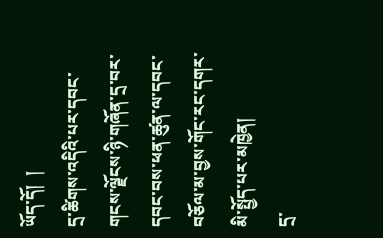ཡོད་དོ།  །
དྲ་ཚིགས་འདིའི་པར་དབང་གངས་ལྗོངས་ཉི་གཞོན་དྲ་བར་དབང་བས་ཕན་ཚུན་ལ་དབང་བཅོལ་མ་བྱས་གོང་རང་དགར་མི་སྤྱོད་པར་མཁྱེན།
དྲ་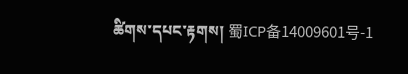ཚིགས་དཔང་རྟགས། 蜀ICP备14009601号-1